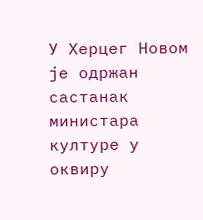У Херцег Новом је одржан састанак министара културе у оквиру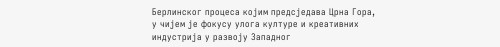Берлинског процеса којим предсједава Црна Гора, у чијем је фокусу улога културе и креативних индустрија у развоју Западног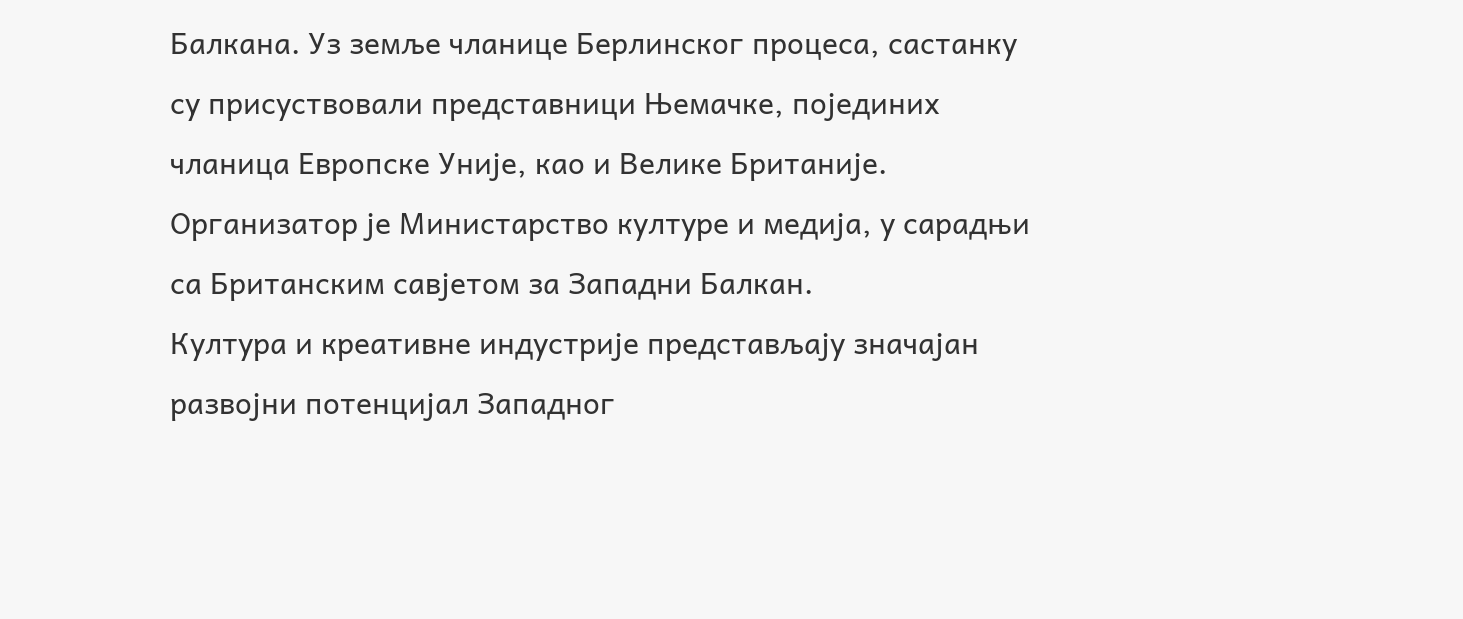Балкана. Уз земље чланице Берлинског процеса, састанку су присуствовали представници Њемачке, појединих чланица Европске Уније, као и Велике Британије. Организатор је Министарство културе и медија, у сарадњи са Британским савјетом за Западни Балкан.
Култура и креативне индустрије представљају значајан развојни потенцијал Западног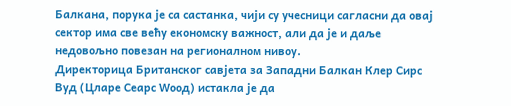Балкана, порука је са састанка, чији су учесници сагласни да овај сектор има све већу економску важност, али да је и даље недовољно повезан на регионалном нивоу.
Директорица Британског савјета за Западни Балкан Клер Сирс Вуд (Цларе Сеарс Wоод) истакла је да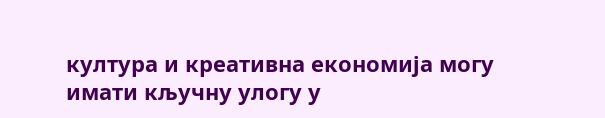култура и креативна економија могу имати кључну улогу у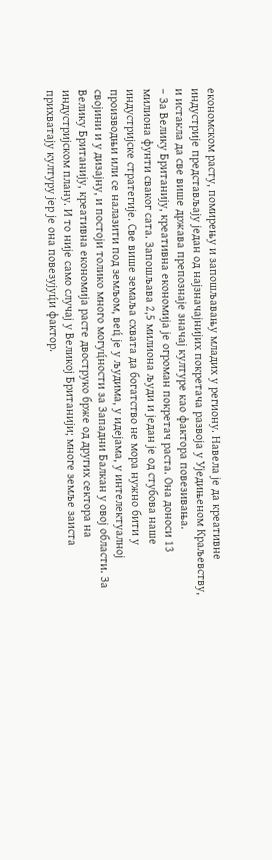економском расту, помирењу и запошљавању младих у региону. Навела је да креативне индустрије представљају један од најзначајнијих покретача развоја у Уједињеном Краљевству, и истакла да све више држава препознаје значај културе као фактора повезивања.
– За Велику Британију, креативна економија је огроман покретач раста. Она доноси 13 милиона фунти сваког сата. Запошљава 2,5 милиона људи и један је од стубова наше индустријске стратегије. Све више земаља схвата да богатство не мора нужно бити у производњи или се налазити под земљом, вец́ је у људима, у идејама, у интелектуалној својини и у дизајну, и постоји толико много могуц́ности за Западни Балкан у овој области. За Велику Британију, креативна економија расте двоструко брже од других сектора на индустријском плану. И то није само случај у Великој Британији; многе земље заиста прихватају културу јер је она повезујуц́и фактор.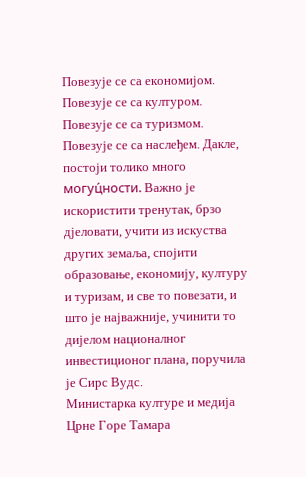Повезује се са економијом. Повезује се са културом. Повезује се са туризмом. Повезује се са наслеђем. Дакле, постоји толико много могуц́ности. Важно је искористити тренутак, брзо дјеловати, учити из искуства других земаља, спојити образовање, економију, културу и туризам, и све то повезати, и што је најважније, учинити то дијелом националног инвестиционог плана, поручила је Сирс Вудс.
Министарка културе и медија Црне Горе Тамара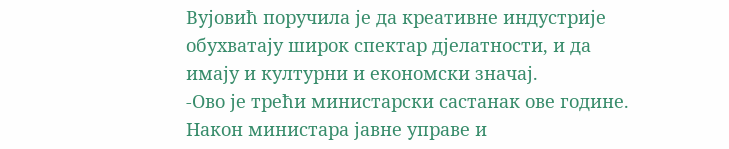Вујовић поручила је да креативне индустрије обухватају широк спектар дјелатности, и да имају и културни и економски значај.
-Ово је трећи министарски састанак ове године. Након министара јавне управе и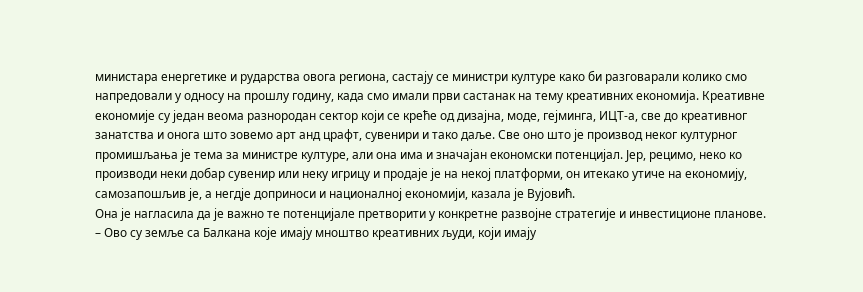министара енергетике и рударства овога региона, састају се министри културе како би разговарали колико смо напредовали у односу на прошлу годину, када смо имали први састанак на тему креативних економија. Креативне економије су један веома разнородан сектор који се креће од дизајна, моде, гејминга, ИЦТ-а, све до креативног занатства и онога што зовемо арт анд црафт, сувенири и тако даље. Све оно што је производ неког културног промишљања је тема за министре културе, али она има и значајан економски потенцијал. Јер, рецимо, неко ко производи неки добар сувенир или неку игрицу и продаје је на некој платформи, он итекако утиче на економију, самозапошљив је, а негдје доприноси и националној економији, казала је Вујовић.
Она је нагласила да је важно те потенцијале претворити у конкретне развојне стратегије и инвестиционе планове.
– Ово су земље са Балкана које имају мноштво креативних људи, који имају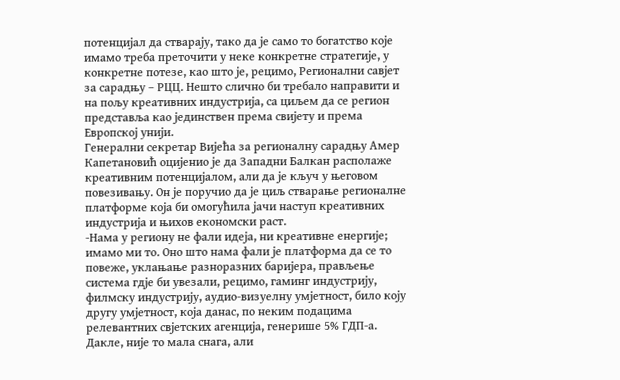потенцијал да стварају, тако да је само то богатство које имамо треба преточити у неке конкретне стратегије, у конкретне потезе, као што је, рецимо, Регионални савјет за сарадњу – РЦЦ. Нешто слично би требало направити и на пољу креативних индустрија, са циљем да се регион представља као јединствен према свијету и према Европској унији.
Генерални секретар Вијећа за регионалну сарадњу Амер Капетановић оцијенио је да Западни Балкан располаже креативним потенцијалом, али да је кључ у његовом повезивању. Он је поручио да је циљ стварање регионалне платформе која би омогућила јачи наступ креативних индустрија и њихов економски раст.
-Нама у региону не фали идеја, ни креативне енергије; имамо ми то. Оно што нама фали је платформа да се то повеже, уклањање разноразних баријера, прављење система гдје би увезали, рецимо, гаминг индустрију, филмску индустрију, аудио-визуелну умјетност, било коју другу умјетност, која данас, по неким подацима релевантних свјетских агенција, генерише 5% ГДП-а. Дакле, није то мала снага, али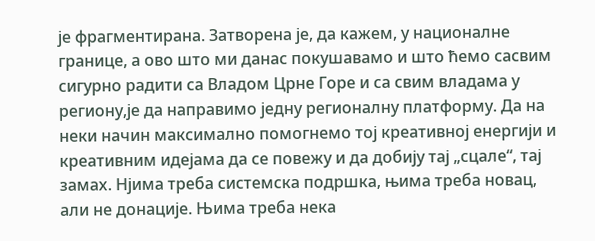је фрагментирана. Затворена је, да кажем, у националне границе, а ово што ми данас покушавамо и што ћемо сасвим сигурно радити са Владом Црне Горе и са свим владама у региону,је да направимо једну регионалну платформу. Да на неки начин максимално помогнемо тој креативној енергији и креативним идејама да се повежу и да добију тај „сцале“, тај замах. Нјима треба системска подршка, њима треба новац, али не донације. Њима треба нека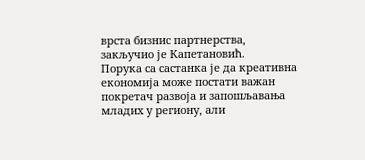врста бизнис партнерства, закључио је Капетановић.
Порука са састанка је да креативна економија може постати важан покретач развоја и запошљавања младих у региону, али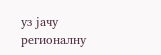уз јачу регионалну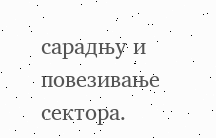сарадњу и повезивање сектора.